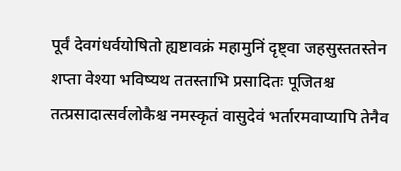पूर्वं देवगंधर्वयोषितो ह्यष्टावक्रं महामुनिं दृष्ट्वा जहसुस्ततस्तेन शप्ता वेश्या भविष्यथ ततस्ताभि प्रसादितः पूजितश्च तत्प्रसादात्सर्वलोकैश्च नमस्कृतं वासुदेवं भर्तारमवाप्यापि तेनैव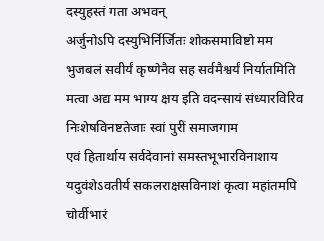दस्युहस्तं गता अभवन्
अर्जुनोऽपि दस्युभिर्निर्जितः शोकसमाविष्टो मम भुजबलं सवीर्यं कृष्णेनैव सह सर्वमैश्वर्यं निर्यातमिति मत्वा अद्य मम भाग्य क्षय इति वदन्सायं संध्यारविरिव निःशेषविनष्टतेजाः स्वां पुरीं समाजगाम
एवं हितार्थाय सर्वदेवानां समस्तभूभारविनाशाय यदुवंशेऽवतीर्य सकलराक्षसविनाशं कृत्वा महांतमपि चोर्वीभारं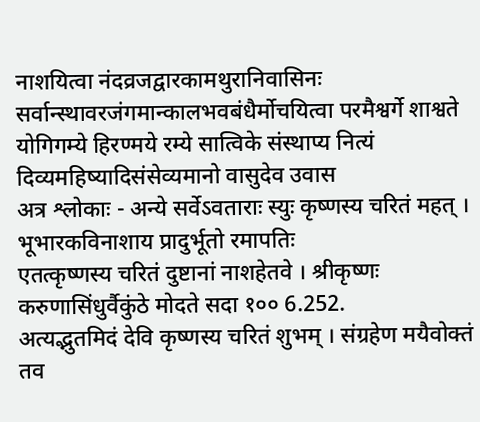नाशयित्वा नंदव्रजद्वारकामथुरानिवासिनः सर्वान्स्थावरजंगमान्कालभवबंधैर्मोचयित्वा परमैश्वर्गे शाश्वते योगिगम्ये हिरण्मये रम्ये सात्विके संस्थाप्य नित्यं दिव्यमहिष्यादिसंसेव्यमानो वासुदेव उवास
अत्र श्लोकाः - अन्ये सर्वेऽवताराः स्युः कृष्णस्य चरितं महत् । भूभारकविनाशाय प्रादुर्भूतो रमापतिः
एतत्कृष्णस्य चरितं दुष्टानां नाशहेतवे । श्रीकृष्णः करुणासिंधुर्वैकुंठे मोदते सदा १०० 6.252.
अत्यद्भुतमिदं देवि कृष्णस्य चरितं शुभम् । संग्रहेण मयैवोक्तं तव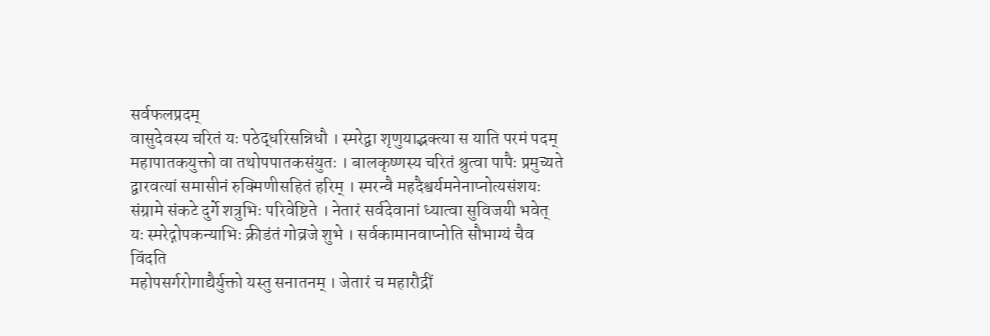सर्वफलप्रदम्
वासुदेवस्य चरितं यः पठेद्धरिसन्निधौ । स्मरेद्वा शृणुयाद्भक्त्या स याति परमं पदम्
महापातकयुक्तो वा तथोपपातकसंयुतः । बालकृष्णस्य चरितं श्रुत्वा पापैः प्रमुच्यते
द्वारवत्यां समासीनं रुक्मिणीसहितं हरिम् । स्मरन्वै महदैश्वर्यमनेनाप्नोत्यसंशयः
संग्रामे संकटे दुर्गे शत्रुभिः परिवेष्टिते । नेतारं सर्वदेवानां ध्यात्वा सुविजयी भवेत्
यः स्मरेद्गोपकन्याभिः क्रीडंतं गोव्रजे शुभे । सर्वकामानवाप्नोति सौभाग्यं चैव विंदति
महोपसर्गरोगाद्यैर्युक्तो यस्तु सनातनम् । जेतारं च महारौद्रीं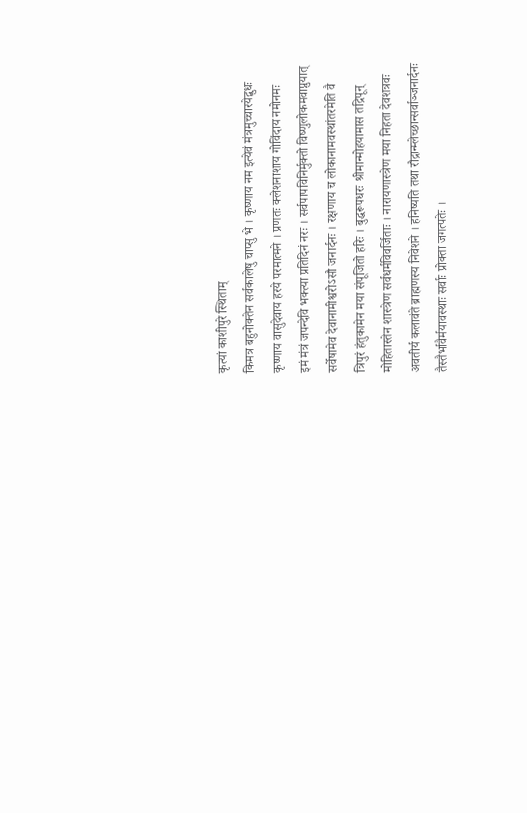कृत्यां काशीपुरे स्थिताम्
किमत्र बहुनोक्तेन सर्वकालेषु चाप्सु भे । कृष्णाय नम इत्येवं मंत्रमुच्चारयेद्बुधः
कृष्णाय वासुदेवाय हरये परमात्मने । प्रणतः क्लेशनाशाय गोविंदाय नमोनमः
इमं मंत्रं जपन्देवि भक्त्या प्रतिदिनं नरः । सर्वपापविनिर्मुक्तो विष्णुलोकमवाप्नुयात्
सर्वेषामेव देवानामीश्वरोऽसौ जनार्दनः । रक्षणाय च लोकानामवस्थांतरमेति वै
त्रिपुरं हंतुकामेन मया संपूजितो हरिः । बुद्धरूपधरः श्रीमान्मोहयामास तद्रिपून्
मोहितास्तेन शास्त्रेण सर्वधर्मविवर्जिताः । नारायणास्त्रेण मया निहता देवशत्रवः
अवतीर्य कलावंते ब्राह्मणस्य निवेशने । हनिष्यति तथा रौद्रान्म्लेच्छान्सर्वाञ्जनार्दनः
तैस्तैर्भावैर्मयावस्थाः सर्वाः प्रोक्ता जगत्पतेः ।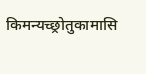किमन्यच्छ्रोतुकामासि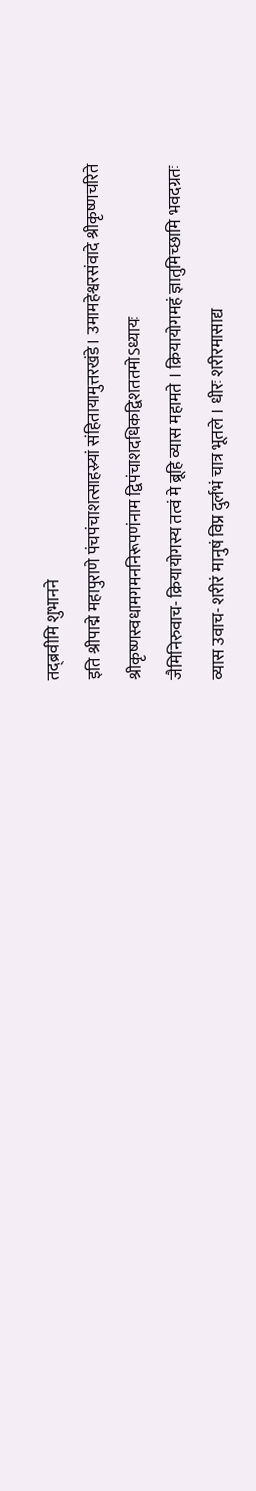तद्ब्रवीमि शुभानने
इति श्रीपाद्मे महापुराणे पंचपंचाशत्साहस्र्यां संहितायामुत्तरखंडे। उमामहेश्वरसंवादे श्रीकृष्णचरिते श्रीकृष्णस्वधामगमननिरूपणंनाम द्विपंचाशदधिकद्विशततमोऽध्यायः
जैमिनिरुवाच- क्रियायोगस्य तत्वं मे ब्रूहि व्यास महामते । क्रियायोगमहं ज्ञातुमिच्छामि भवदग्रतः
व्यास उवाच- शरीरं मानुषं विप्र दुर्लभं चात्र भूतले । धीरः शरीरमासाद्य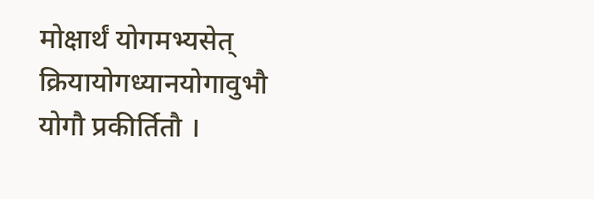मोक्षार्थं योगमभ्यसेत्
क्रियायोगध्यानयोगावुभौ योगौ प्रकीर्तितौ ।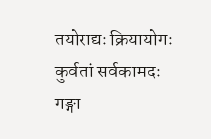तयोराद्यः क्रियायोगः कुर्वतां सर्वकामदः
गङ्गा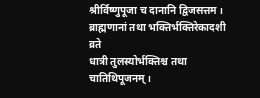श्रीर्विष्णुपूजा च दानानि द्विजसत्तम । ब्राह्मणानां तथा भक्तिर्भक्तिरेकादशी व्रते
धात्री तुलस्योर्भक्तिश्च तथा चातिथिपूजनम् ।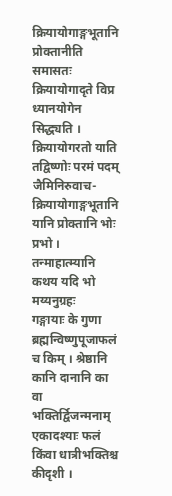क्रियायोगाङ्गभूतानि प्रोक्तानीति समासतः
क्रियायोगादृते विप्र ध्यानयोगेन सिद्ध्यति । क्रियायोगरतो याति तद्विष्णोः परमं पदम्
जैमिनिरुवाच- क्रियायोगाङ्गभूतानि यानि प्रोक्तानि भोः प्रभो । तन्माहात्म्यानि कथय यदि भो मय्यनुग्रहः
गङ्गायाः के गुणा ब्रह्मन्विष्णुपूजाफलं च किम् । श्रेष्ठानि कानि दानानि का वा भक्तिर्द्विजन्मनाम्
एकादश्याः फलं किंवा धात्रीभक्तिश्च कीदृशी ।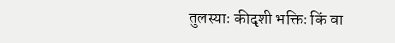तुलस्याः कीदृशी भक्तिः किं वा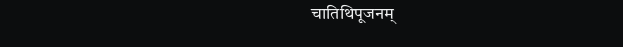चातिथिपूजनम्